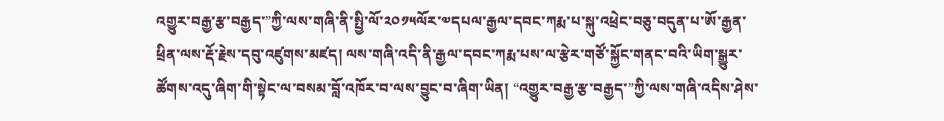འགྱུར་བརྒྱ་རྩ་བརྒྱད་”ཀྱི་ལས་གཞི་ནི་སྤྱི་ལོ་༢༠༡༥ལོར་༧དཔལ་རྒྱལ་དབང་ཀརྨ་པ་སྐུ་འཕྲེང་བཅུ་བདུན་པ་ཨོ་རྒྱན་ཕྲིན་ལས་རྡོ་རྗེས་དབུ་འཛུགས་མཛད། ལས་གཞི་འདི་ནི་རྒྱལ་དབང་ཀརྨ་པས་ལ་རྩེར་གཙོ་སྐྱོང་གནང་བའི་ཡིག་སྒྱུར་ཚོགས་འདུ་ཞིག་གི་སྟེང་ལ་བསམ་བློ་འཁོར་བ་ལས་བྱུང་བ་ཞིག་ཡིན། “འགྱུར་བརྒྱ་རྩ་བརྒྱད་”ཀྱི་ལས་གཞི་འདིས་ཤེས་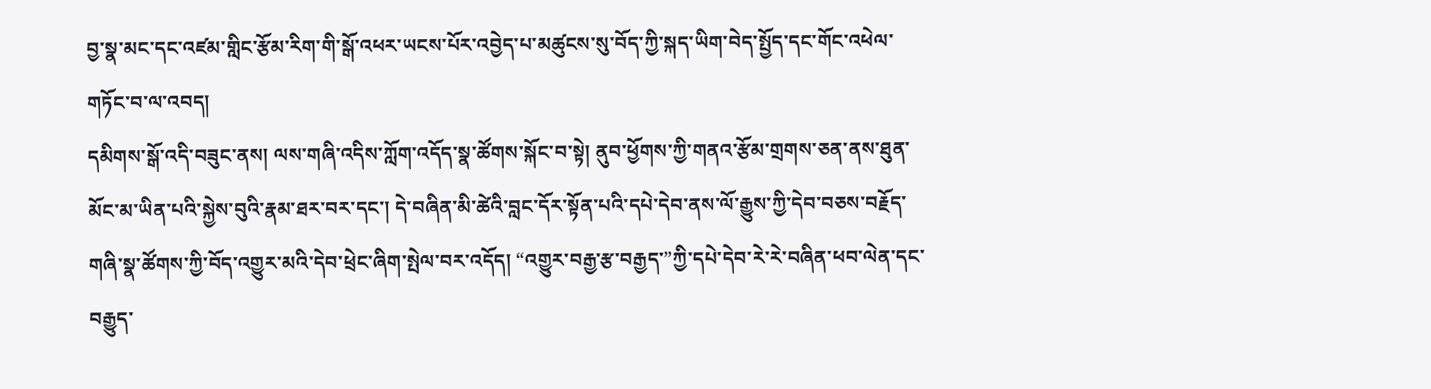བྱ་སྣ་མང་དང་འཛམ་གླིང་རྩོམ་རིག་གི་སྒོ་འཕར་ཡངས་པོར་འབྱེད་པ་མཚུངས་སུ་བོད་ཀྱི་སྐད་ཡིག་བེད་སྤྱོད་དང་གོང་འཕེལ་གཏོང་བ་ལ་འབད།
དམིགས་སྒོ་འདི་བཟུང་ནས། ལས་གཞི་འདིས་ཀློག་འདོད་སྣ་ཚོགས་སྐོང་བ་སྟེ། ནུབ་ཕྱོགས་ཀྱི་གནའ་རྩོམ་གྲགས་ཅན་ནས་ཐུན་མོང་མ་ཡིན་པའི་སྐྱེས་བུའི་རྣམ་ཐར་བར་དང་། དེ་བཞིན་མི་ཚེའི་བླང་དོར་སྟོན་པའི་དཔེ་དེབ་ནས་ལོ་རྒྱུས་ཀྱི་དེབ་བཅས་བརྗོད་གཞི་སྣ་ཚོགས་ཀྱི་བོད་འགྱུར་མའི་དེབ་ཕྲེང་ཞིག་སྤེལ་བར་འདོད། “འགྱུར་བརྒྱ་རྩ་བརྒྱད་”ཀྱི་དཔེ་དེབ་རེ་རེ་བཞིན་ཕབ་ལེན་དང་བརྒྱུད་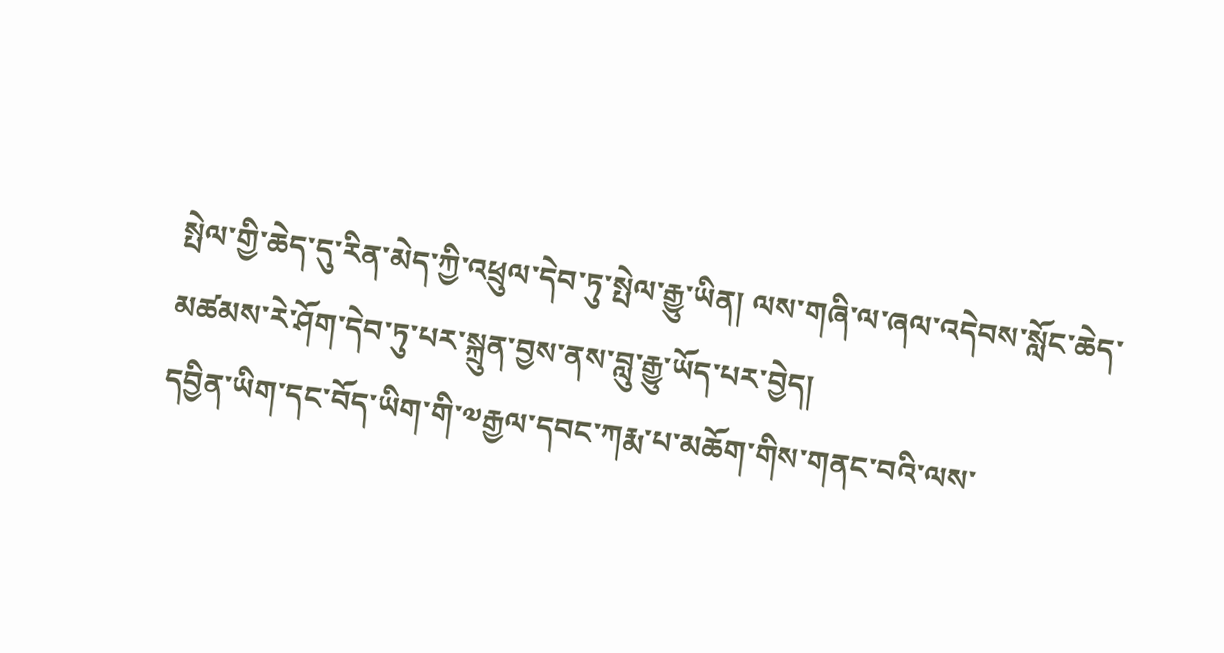སྤེལ་གྱི་ཆེད་དུ་རིན་མེད་ཀྱི་འཕྲུལ་དེབ་ཏུ་སྤེལ་རྒྱུ་ཡིན། ལས་གཞི་ལ་ཞལ་འདེབས་སློང་ཆེད་མཚམས་རེ་ཤོག་དེབ་ཏུ་པར་སྐྲུན་བྱས་ནས་བླུ་རྒྱུ་ཡོད་པར་བྱེད།
དབྱིན་ཡིག་དང་བོད་ཡིག་གི་༧རྒྱལ་དབང་ཀརྨ་པ་མཆོག་གིས་གནང་བའི་ལས་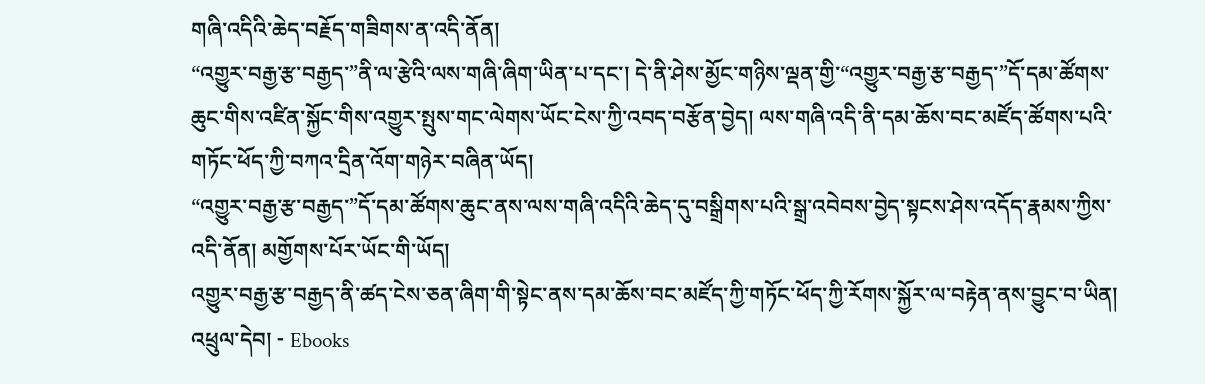གཞི་འདིའི་ཆེད་བརྗོད་གཟིགས་ན་འདི་ནོན།
“འགྱུར་བརྒྱ་རྩ་བརྒྱད་”ནི་ལ་རྩེའི་ལས་གཞི་ཞིག་ཡིན་པ་དང་། དེ་ནི་ཤེས་མྱོང་གཉིས་ལྡན་གྱི་“འགྱུར་བརྒྱ་རྩ་བརྒྱད་”དོ་དམ་ཚོགས་ཆུང་གིས་འཛིན་སྐྱོང་གིས་འགྱུར་སྤུས་གང་ལེགས་ཡོང་ངེས་ཀྱི་འབད་བརྩོན་བྱེད། ལས་གཞི་འདི་ནི་དམ་ཆོས་བང་མཛོད་ཚོགས་པའི་གཏོང་ཕོད་ཀྱི་བཀའ་དྲིན་འོག་གཉེར་བཞིན་ཡོད།
“འགྱུར་བརྒྱ་རྩ་བརྒྱད་”དོ་དམ་ཚོགས་ཆུང་ནས་ལས་གཞི་འདིའི་ཆེད་དུ་བསྒྲིགས་པའི་སྒྲ་འབེབས་བྱེད་སྟངས་ཤེས་འདོད་རྣམས་ཀྱིས་འདི་ནོན། མགྱོགས་པོར་ཡོང་གི་ཡོད།
འགྱུར་བརྒྱ་རྩ་བརྒྱད་ནི་ཚད་ངེས་ཅན་ཞིག་གི་སྟེང་ནས་དམ་ཆོས་བང་མཛོད་ཀྱི་གཏོང་ཕོད་ཀྱི་རོགས་སྐྱོར་ལ་བརྟེན་ནས་བྱུང་བ་ཡིན།
འཕྲུལ་དེབ། - Ebooks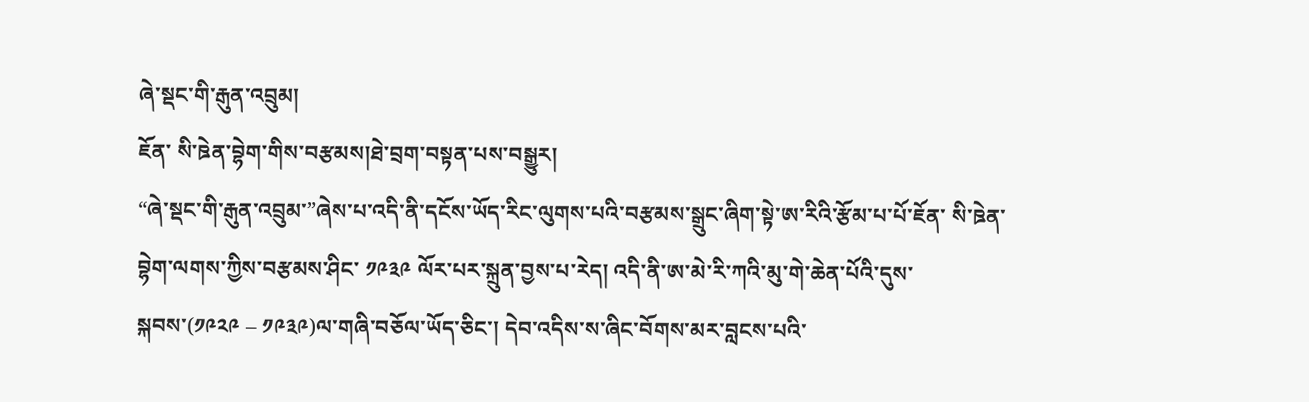ཞེ་སྡང་གི་རྒུན་འབྲུམ།
ཇོན་ སི་ཋེན་བྷེག་གིས་བརྩམས།ཐེ་བྲག་བསྟན་པས་བསྒྱུར།
“ཞེ་སྡང་གི་རྒུན་འབྲུམ་”ཞེས་པ་འདི་ནི་དངོས་ཡོད་རིང་ལུགས་པའི་བརྩམས་སྒྲུང་ཞིག་སྟེ་ཨ་རིའི་རྩོམ་པ་པོ་ཇོན་ སི་ཋེན་བྷེག་ལགས་ཀྱིས་བརྩམས་ཤིང་ ༡༩༣༩ ལོར་པར་སྐྲུན་བྱས་པ་རེད། འདི་ནི་ཨ་མེ་རི་ཀའི་མུ་གེ་ཆེན་པོའི་དུས་སྐབས་(༡༩༢༩ – ༡༩༣༩)ལ་གཞི་བཅོལ་ཡོད་ཅིང་། དེབ་འདིས་ས་ཞིང་བོགས་མར་བླངས་པའི་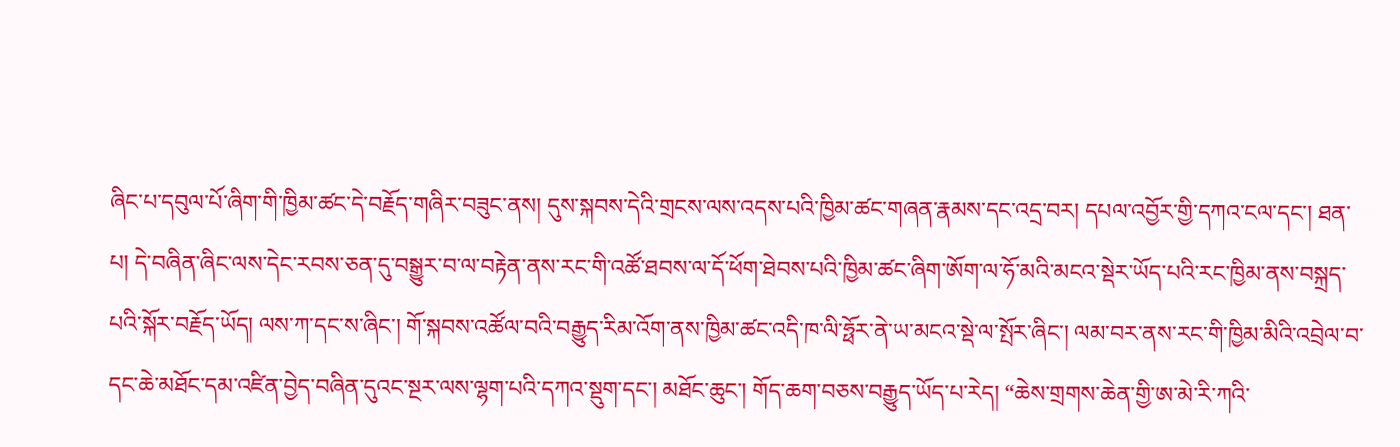ཞིང་པ་དབུལ་པོ་ཞིག་གི་ཁྱིམ་ཚང་དེ་བརྗོད་གཞིར་བཟུང་ནས། དུས་སྐབས་དེའི་གྲངས་ལས་འདས་པའི་ཁྱིམ་ཚང་གཞན་རྣམས་དང་འདྲ་བར། དཔལ་འབྱོར་གྱི་དཀའ་ངལ་དང་། ཐན་པ། དེ་བཞིན་ཞིང་ལས་དེང་རབས་ཅན་དུ་བསྒྱུར་བ་ལ་བརྟེན་ནས་རང་གི་འཚོ་ཐབས་ལ་དོ་ཕོག་ཐེབས་པའི་ཁྱིམ་ཚང་ཞིག་ཨོག་ལ་ཧོ་མའི་མངའ་སྡེར་ཡོད་པའི་རང་ཁྱིམ་ནས་བསྐྲད་པའི་སྐོར་བརྗོད་ཡོད། ལས་ཀ་དང་ས་ཞིང་། གོ་སྐབས་འཚོལ་བའི་བརྒྱུད་རིམ་འོག་ནས་ཁྱིམ་ཚང་འདི་ཁ་ལི་ཧྥོར་ནེ་ཡ་མངའ་སྡེ་ལ་སྤོར་ཞིང་། ལམ་བར་ནས་རང་གི་ཁྱིམ་མིའི་འབྲེལ་བ་དང་ཆེ་མཐོང་དམ་འཛིན་བྱེད་བཞིན་དུའང་སྔར་ལས་ལྷག་པའི་དཀའ་སྡུག་དང་། མཐོང་ཆུང་། གོད་ཆག་བཅས་བརྒྱུད་ཡོད་པ་རེད། “ཆེས་གྲགས་ཆེན་གྱི་ཨ་མེ་རི་ཀའི་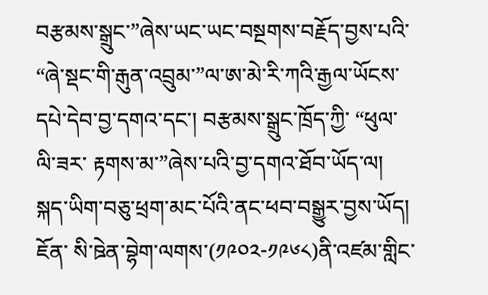བརྩམས་སྒྲུང་”ཞེས་ཡང་ཡང་བསྔགས་བརྗོད་བྱས་པའི་ “ཞེ་སྡང་གི་རྒུན་འབྲུམ་”ལ་ཨ་མེ་རི་ཀའི་རྒྱལ་ཡོངས་དཔེ་དེབ་བྱ་དགའ་དང་། བརྩམས་སྒྲུང་ཁྲོད་ཀྱི་ “ཕུལ་ལི་ཟར་ རྟགས་མ་”ཞེས་པའི་བྱ་དགའ་ཐོབ་ཡོད་ལ། སྐད་ཡིག་བཅུ་ཕྲག་མང་པོའི་ནང་ཕབ་བསྒྱུར་བྱས་ཡོད།
ཇོན་ སི་ཋེན་བྷེག་ལགས་(༡༩༠༢-༡༩༦༨)ནི་འཛམ་གླིང་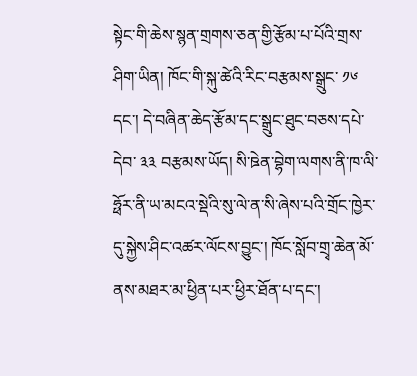སྟེང་གི་ཆེས་སྙན་གྲགས་ཅན་གྱི་རྩོམ་པ་པོའི་གྲས་ཤིག་ཡིན། ཁོང་གི་སྐུ་ཚེའི་རིང་བརྩམས་སྒྲུང་ ༡༦ དང་། དེ་བཞིན་ཆེད་རྩོམ་དང་སྒྲུང་ཐུང་བཅས་དཔེ་དེབ་ ༣༣ བརྩམས་ཡོད། སི་ཋེན་བྷེག་ལགས་ནི་ཁ་ལི་ཧྥོར་ནི་ཡ་མངའ་སྡེའི་སུ་ལེ་ན་སི་ཞེས་པའི་གྲོང་ཁྱེར་དུ་སྐྱེས་ཤིང་འཚར་ལོངས་བྱུང་། ཁོང་སློབ་གྲྭ་ཆེན་མོ་ནས་མཐར་མ་ཕྱིན་པར་ཕྱིར་ཐོན་པ་དང་།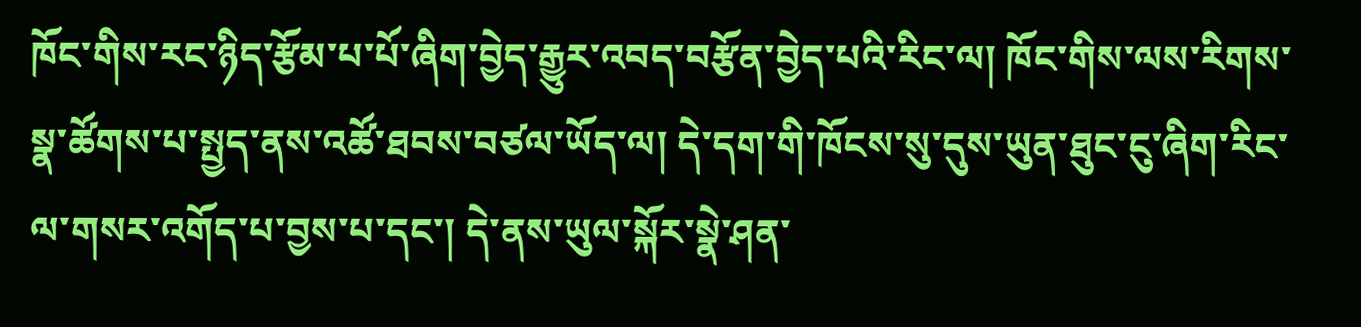ཁོང་གིས་རང་ཉིད་རྩོམ་པ་པོ་ཞིག་བྱེད་རྒྱུར་འབད་བརྩོན་བྱེད་པའི་རིང་ལ། ཁོང་གིས་ལས་རིགས་སྣ་ཚོགས་པ་སྤྱད་ནས་འཚོ་ཐབས་བཙལ་ཡོད་ལ། དེ་དག་གི་ཁོངས་སུ་དུས་ཡུན་ཐུང་ངུ་ཞིག་རིང་ལ་གསར་འགོད་པ་བྱས་པ་དང་། དེ་ནས་ཡུལ་སྐོར་སྣེ་ཤན་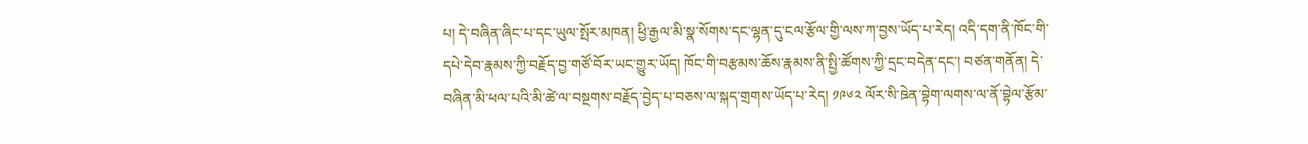པ། དེ་བཞིན་ཞིང་པ་དང་ཡུལ་སྤོར་མཁན། ཕྱི་རྒྱལ་མི་སྣ་སོགས་དང་ལྷན་དུ་ངལ་རྩོལ་གྱི་ལས་ཀ་བྱས་ཡོད་པ་རེད། འདི་དག་ནི་ཁོང་གི་དཔེ་དེབ་རྣམས་ཀྱི་བརྗོད་བྱ་གཙོ་བོར་ཡང་གྱུར་ཡོད། ཁོང་གི་བརྩམས་ཆོས་རྣམས་ནི་སྤྱི་ཚོགས་ཀྱི་དྲང་བདེན་དང་། བཙན་གནོན། དེ་བཞིན་མི་ཕལ་པའི་མི་ཚེ་ལ་བསྔགས་བརྗོད་བྱེད་པ་བཅས་ལ་སྐད་གྲགས་ཡོད་པ་རེད། ༡༩༦༢ ལོར་སི་ཋེན་བྷེག་ལགས་ལ་ནོ་བྷེལ་རྩོམ་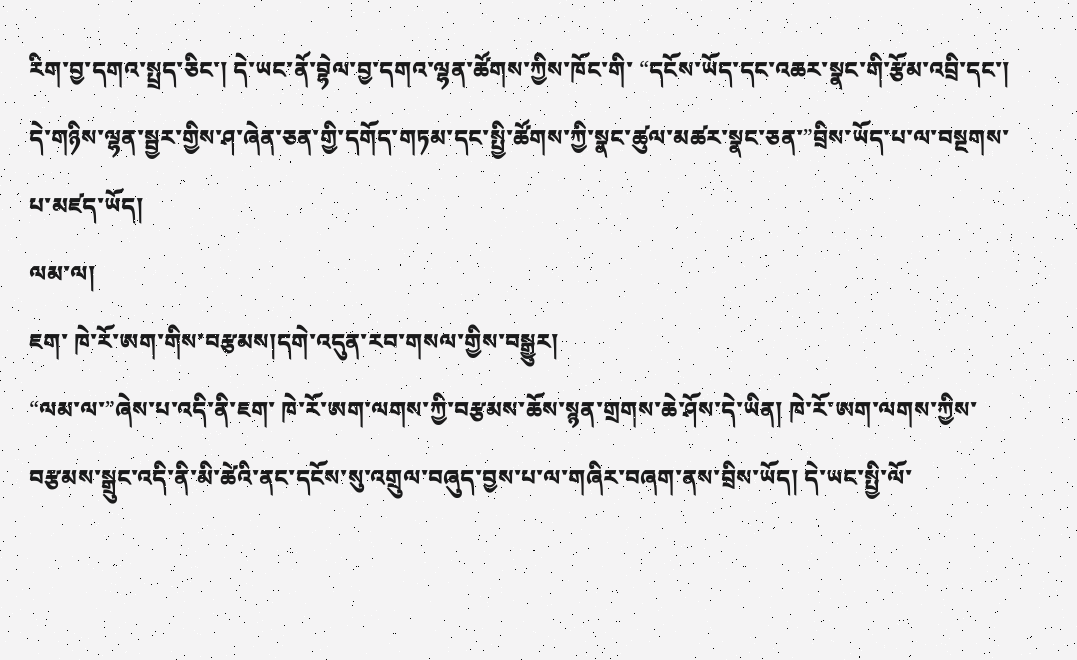རིག་བྱ་དགའ་སྤྲད་ཅིང་། དེ་ཡང་ནོ་བྷེལ་བྱ་དགའ་ལྷན་ཚོགས་ཀྱིས་ཁོང་གི་ “དངོས་ཡོད་དང་འཆར་སྣང་གི་རྩོམ་འབྲི་དང་། དེ་གཉིས་ལྷན་སྦྱར་གྱིས་ཤ་ཞེན་ཅན་གྱི་དགོད་གཏམ་དང་སྤྱི་ཚོགས་ཀྱི་སྣང་ཚུལ་མཚར་སྣང་ཅན་”བྲིས་ཡོད་པ་ལ་བསྔགས་པ་མཛད་ཡོད།
ལམ་ལ།
ཇག་ ཁེ་རོ་ཨག་གིས་བརྩམས།དགེ་འདུན་རབ་གསལ་གྱིས་བསྒྱུར།
“ལམ་ལ་”ཞེས་པ་འདི་ནི་ཇག་ ཁེ་རོ་ཨག་ལགས་ཀྱི་བརྩམས་ཆོས་སྙན་གྲགས་ཆེ་ཤོས་དེ་ཡིན། ཁེ་རོ་ཨག་ལགས་ཀྱིས་བརྩམས་སྒྲུང་འདི་ནི་མི་ཚེའི་ནང་དངོས་སུ་འགྲུལ་བཞུད་བྱས་པ་ལ་གཞིར་བཞག་ནས་བྲིས་ཡོད། དེ་ཡང་སྤྱི་ལོ་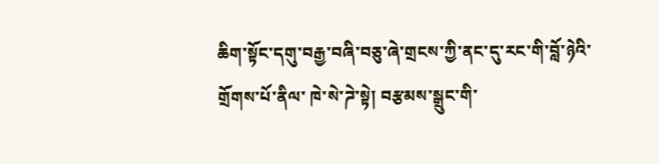ཆིག་སྟོང་དགུ་བརྒྱ་བཞི་བཅུ་ཞེ་གྲངས་ཀྱི་ནང་དུ་རང་གི་བློ་ཉེའི་གྲོགས་པོ་ནིལ་ ཁེ་སེ་ཌེ་སྟེ། བརྩམས་སྒྲུང་གི་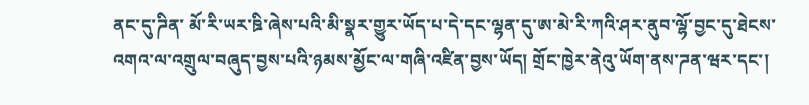ནང་དུ་ཌིན་ མོ་རི་ཡར་ཋི་ཞེས་པའི་མི་སྣར་གྱུར་ཡོད་པ་དེ་དང་ལྷན་དུ་ཨ་མེ་རི་ཀའི་ཤར་ནུབ་ལྷོ་བྱང་དུ་ཐེངས་འགའ་ལ་འགྲུལ་བཞུད་བྱས་པའི་ཉམས་མྱོང་ལ་གཞི་འཛིན་བྱས་ཡོད། གྲོང་ཁྱེར་ནེའུ་ཡོག་ནས་ཌན་ཝར་དང་།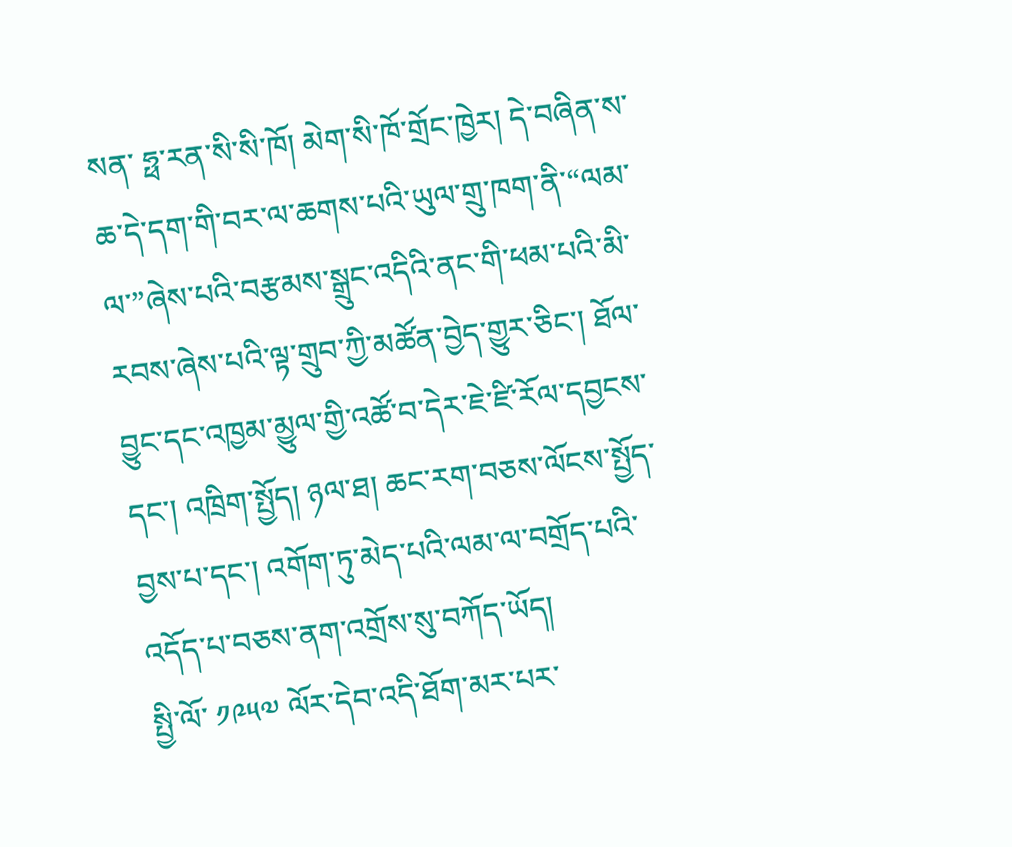སན་ ཧྥ་རན་སི་སི་ཁོ། མེག་སི་ཁོ་གྲོང་ཁྱེར། དེ་བཞིན་ས་ཆ་དེ་དག་གི་བར་ལ་ཆགས་པའི་ཡུལ་གྲུ་ཁག་ནི་“ལམ་ལ་”ཞེས་པའི་བརྩམས་སྒྲུང་འདིའི་ནང་གི་ཕམ་པའི་མི་རབས་ཞེས་པའི་ལྟ་གྲུབ་ཀྱི་མཚོན་བྱེད་གྱུར་ཅིང་། ཐོལ་བྱུང་དང་འཁྱམ་མྱུལ་གྱི་འཚོ་བ་དེར་ཇེ་ཛི་རོལ་དབྱངས་དང་། འཁྲིག་སྤྱོད། ཉལ་ཐ། ཆང་རག་བཅས་ལོངས་སྤྱོད་བྱས་པ་དང་། འགོག་ཏུ་མེད་པའི་ལམ་ལ་བགྲོད་པའི་འདོད་པ་བཅས་ནག་འགྲོས་སུ་བཀོད་ཡོད།
སྤྱི་ལོ་ ༡༩༥༧ ལོར་དེབ་འདི་ཐོག་མར་པར་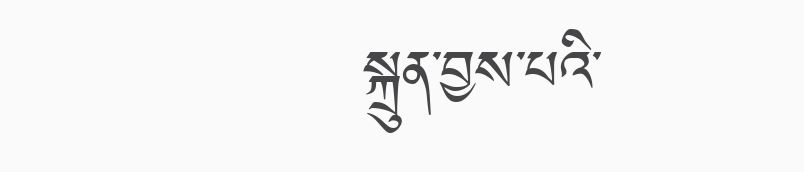སྐྲུན་བྱས་པའི་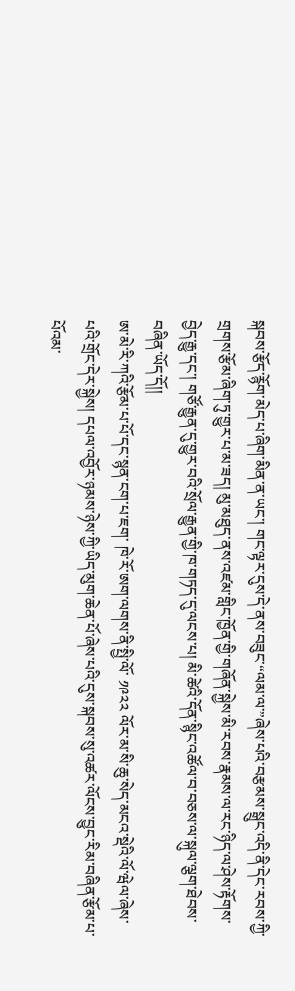སྐབས་རྩོད་རྙོག་མེད་པ་ཞིག་མིན་ན་ཡང་། གང་ལྟར་དུས་དེ་ནས་བཟུང་“ལམ་ལ་”ཞེས་པའི་བརྩམས་སྒྲུང་འདི་ནི་དེང་རབས་ཀྱི་གྲགས་རྩོམ་ཞིག་ཏུ་གྱུར་པ་མ་ཟད། མུ་མཐུད་ནས་འཛམ་གླིང་ཁྱོན་གྱི་གཞོན་སྐྱེས་མི་རབས་རྣམས་ལ་རང་ཉིད་ལ་ཤེས་རྟོགས་བྱེད་རྒྱུ་དང་། གཙོ་རྒྱུན་དུ་གྱུར་བའི་སྲོལ་རྒྱུན་གྱི་ཁ་གཏད་དུ་ལངས་པ། མི་ཚེའི་དོན་སྙིང་འཚོལ་བ་བཅས་ལ་སྐུལ་ལྕག་ཐེབས་བཞིན་ཡོད་དོ།།
ཨ་མེ་རི་ཀའི་རྩོམ་པ་པོ་དང་སྙན་ངག་པ་ཇག་ ཁེ་རོ་ཨག་ལགས་ནི་སྤྱི་ལོ་ ༡༩༢༢ ལོར་མ་སི་ཆུ་སེད་མངའ་སྡེའི་ལོ་ཝེལ་ཞེས་པའི་གྲོང་དེར་སྐྱེས། དཔལ་འབྱོར་ཉམས་ཉེས་ཀྱི་ཡིད་མུག་ཆེན་པོ་ཞེས་པའི་དུས་སྐབས་སུ་འཚར་ལོངས་བྱུང་རིམ་བཞིན་རྩོམ་པ་པོའམ་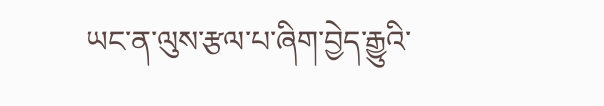ཡང་ན་ལུས་རྩལ་པ་ཞིག་བྱེད་རྒྱུའི་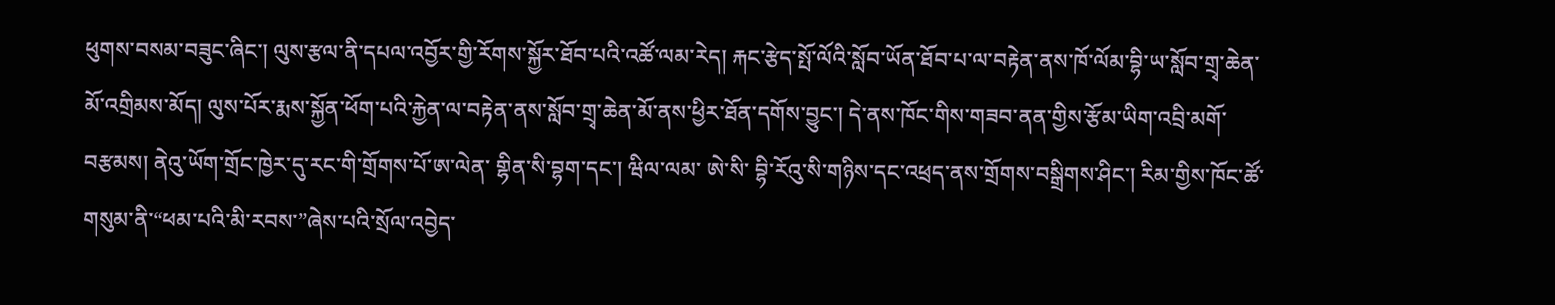ཕུགས་བསམ་བཟུང་ཞིང་། ལུས་རྩལ་ནི་དཔལ་འབྱོར་གྱི་རོགས་སྐྱོར་ཐོབ་པའི་འཚོ་ལམ་རེད། རྐང་རྩེད་སྤོ་ལོའི་སློབ་ཡོན་ཐོབ་པ་ལ་བརྟེན་ནས་ཁོ་ལོམ་བྷི་ཡ་སློབ་གྲྭ་ཆེན་མོ་འགྲིམས་མོད། ལུས་པོར་རྨས་སྐྱོན་ཕོག་པའི་རྐྱེན་ལ་བརྟེན་ནས་སློབ་གྲྭ་ཆེན་མོ་ནས་ཕྱིར་ཐོན་དགོས་བྱུང་། དེ་ནས་ཁོང་གིས་གཟབ་ནན་གྱིས་རྩོམ་ཡིག་འབྲི་མགོ་བརྩམས། ནེའུ་ཡོག་གྲོང་ཁྱེར་དུ་རང་གི་གྲོགས་པོ་ཨ་ལེན་ གྷིན་སི་བྷག་དང་། ཝིལ་ལམ་ ཨེ་སི་ བྷི་རོའུ་སི་གཉིས་དང་འཕྲད་ནས་གྲོགས་བསྒྲིགས་ཤིང་། རིམ་གྱིས་ཁོང་ཚོ་གསུམ་ནི་“ཕམ་པའི་མི་རབས་”ཞེས་པའི་སྲོལ་འབྱེད་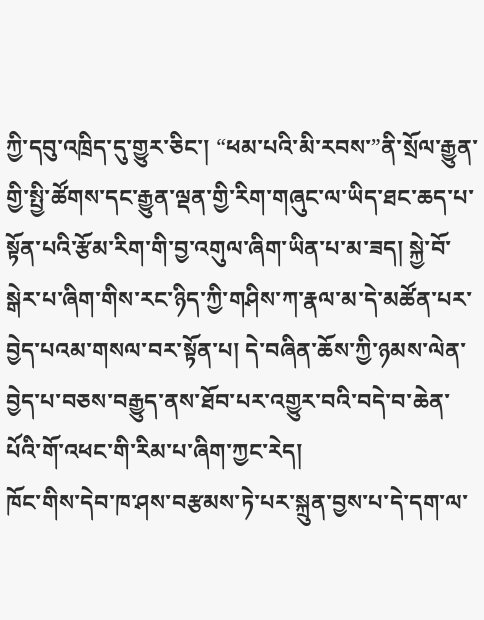ཀྱི་དབུ་འཁྲིད་དུ་གྱུར་ཅིང་། “ཕམ་པའི་མི་རབས་”ནི་སྲོལ་རྒྱུན་གྱི་སྤྱི་ཚོགས་དང་རྒྱུན་ལྡན་གྱི་རིག་གཞུང་ལ་ཡིད་ཐང་ཆད་པ་སྟོན་པའི་རྩོམ་རིག་གི་བྱ་འགུལ་ཞིག་ཡིན་པ་མ་ཟད། སྐྱེ་བོ་སྒེར་པ་ཞིག་གིས་རང་ཉིད་ཀྱི་གཤིས་ཀ་རྣལ་མ་དེ་མཚོན་པར་བྱེད་པའམ་གསལ་བར་སྟོན་པ། དེ་བཞིན་ཆོས་ཀྱི་ཉམས་ལེན་བྱེད་པ་བཅས་བརྒྱུད་ནས་ཐོབ་པར་འགྱུར་བའི་བདེ་བ་ཆེན་པོའི་གོ་འཕང་གི་རིམ་པ་ཞིག་ཀྱང་རེད།
ཁོང་གིས་དེབ་ཁ་ཤས་བརྩམས་ཏེ་པར་སྐྲུན་བྱས་པ་དེ་དག་ལ་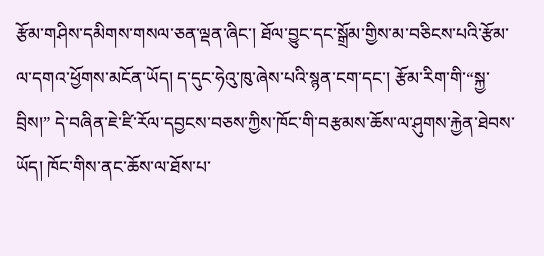རྩོམ་གཤིས་དམིགས་གསལ་ཅན་ལྡན་ཞིང་། ཐོལ་བྱུང་དང་སྒྲོམ་གྱིས་མ་བཅིངས་པའི་རྩོམ་ལ་དགའ་ཕྱོགས་མངོན་ཡོད། ད་དུང་ཧེའུ་ཁུ་ཞེས་པའི་སྙན་ངག་དང་། རྩོམ་རིག་གི་“སྐྱ་བྲིས།” དེ་བཞིན་ཇེ་ཛི་རོལ་དབྱངས་བཅས་ཀྱིས་ཁོང་གི་བརྩམས་ཆོས་ལ་ཤུགས་རྐྱེན་ཐེབས་ཡོད། ཁོང་གིས་ནང་ཆོས་ལ་ཐོས་པ་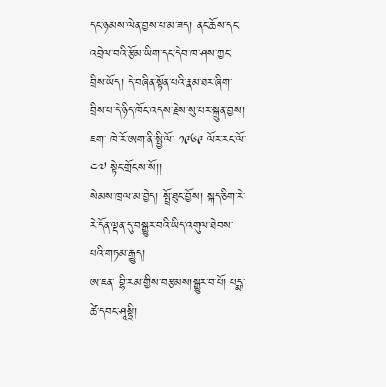དང་ཉམས་ལེན་བྱས་པ་མ་ཟད། ནང་ཆོས་དང་འབྲེལ་བའི་རྩོམ་ཡིག་དང་དེབ་ཁ་ཤས་ཀྱང་བྲིས་ཡོད། དེ་བཞིན་སྟོན་པའི་རྣམ་ཐར་ཞིག་བྲིས་པ་དེ་ཉིད་ཁོང་འདས་རྗེས་སུ་པར་སྐྲུན་བྱས། ཇག་ ཁེ་རོ་ཨག་ནི་སྤྱི་ལོ་ ༡༩༦༩ ལོར་རང་ལོ་ ༤༧ སྟེང་གྲོངས་སོ།།
སེམས་ཁྲལ་མ་བྱེད། སྤྲོ་ཐུང་བྱོས། སྐད་ཅིག་རེ་རེ་དོན་ལྡན་དུ་བསྒྱུར་བའི་ཡིད་འགུལ་ཐེབས་པའི་གཏམ་རྒྱུད།
ཨ་ཇན་ བྷི་རམ་གྱིས་བརྩམས།སྒྱུར་བ་པོ། པདྨ་ཚེ་དབང་ཤཱསྟྲི།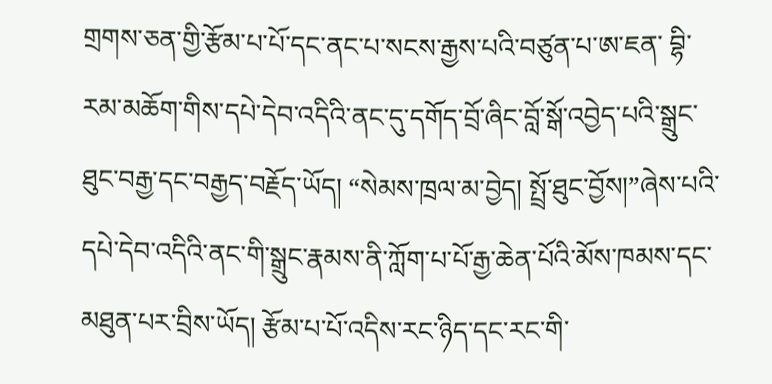གྲགས་ཅན་གྱི་རྩོམ་པ་པོ་དང་ནང་པ་སངས་རྒྱས་པའི་བཙུན་པ་ཨ་ཇན་ བྷི་རམ་མཆོག་གིས་དཔེ་དེབ་འདིའི་ནང་དུ་དགོད་བྲོ་ཞིང་བློ་སྒོ་འབྱེད་པའི་སྒྲུང་ཐུང་བརྒྱ་དང་བརྒྱད་བརྗོད་ཡོད། “སེམས་ཁྲལ་མ་བྱེད། སྤྲོ་ཐུང་བྱོས།”ཞེས་པའི་དཔེ་དེབ་འདིའི་ནང་གི་སྒྲུང་རྣམས་ནི་ཀློག་པ་པོ་རྒྱ་ཆེན་པོའི་མོས་ཁམས་དང་མཐུན་པར་བྲིས་ཡོད། རྩོམ་པ་པོ་འདིས་རང་ཉིད་དང་རང་གི་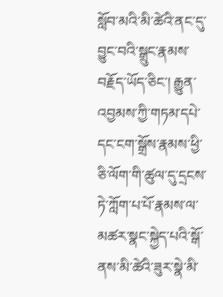སློབ་མའི་མི་ཚེའི་ནང་དུ་བྱུང་བའི་སྒྲུང་རྣམས་བརྗོད་ཡོད་ཅིང་། རྒྱུན་འབྱམས་ཀྱི་གཏམ་དཔེ་དང་ངག་སྒྲོས་རྣམས་ཕྱི་ཅི་ལོག་གི་ཚུལ་དུ་དྲངས་ཏེ་ཀློག་པ་པོ་རྣམས་ལ་མཚར་སྣང་སྐྱེད་པའི་སྒོ་ནས་མི་ཚེའི་ཟུར་སྣེ་མི་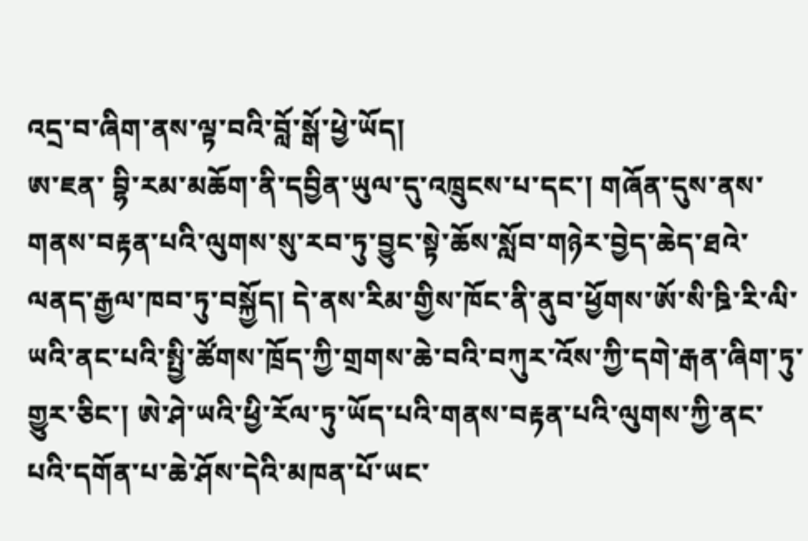འདྲ་བ་ཞིག་ནས་ལྟ་བའི་བློ་སྒོ་ཕྱེ་ཡོད།
ཨ་ཇན་ བྷི་རམ་མཆོག་ནི་དབྱིན་ཡུལ་དུ་འཁྲུངས་པ་དང་། གཞོན་དུས་ནས་གནས་བརྟན་པའི་ལུགས་སུ་རབ་ཏུ་བྱུང་སྟེ་ཆོས་སློབ་གཉེར་བྱེད་ཆེད་ཐའེ་ལནད་རྒྱལ་ཁབ་ཏུ་བསྐྱོད། དེ་ནས་རིམ་གྱིས་ཁོང་ནི་ནུབ་ཕྱོགས་ཨོ་སི་ཋི་རི་ལི་ཡའི་ནང་པའི་སྤྱི་ཚོགས་ཁྲོད་ཀྱི་གྲགས་ཆེ་བའི་བཀུར་འོས་ཀྱི་དགེ་རྒན་ཞིག་ཏུ་གྱུར་ཅིང་། ཨེ་ཤེ་ཡའི་ཕྱི་རོལ་ཏུ་ཡོད་པའི་གནས་བརྟན་པའི་ལུགས་ཀྱི་ནང་པའི་དགོན་པ་ཆེ་ཤོས་དེའི་མཁན་པོ་ཡང་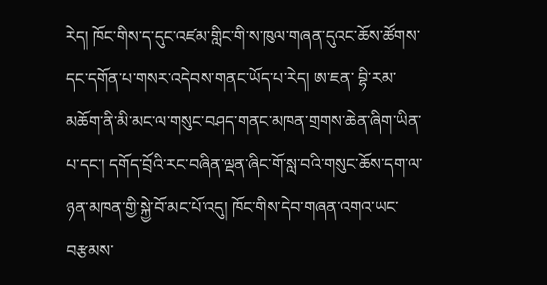རེད། ཁོང་གིས་ད་དུང་འཛམ་གླིང་གི་ས་ཁུལ་གཞན་དུའང་ཆོས་ཚོགས་དང་དགོན་པ་གསར་འདེབས་གནང་ཡོད་པ་རེད། ཨ་ཇན་ བྷི་རམ་མཆོག་ནི་མི་མང་ལ་གསུང་བཤད་གནང་མཁན་གྲགས་ཆེན་ཞིག་ཡིན་པ་དང་། དགོད་བྲོའི་རང་བཞིན་ལྡན་ཞིང་གོ་སླ་བའི་གསུང་ཆོས་དག་ལ་ཉན་མཁན་གྱི་སྐྱེ་བོ་མང་པོ་འདུ། ཁོང་གིས་དེབ་གཞན་འགའ་ཡང་བརྩམས་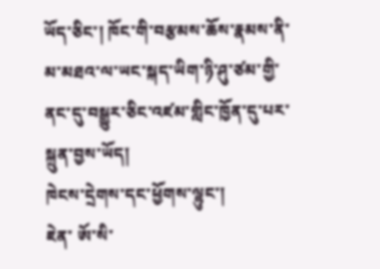ཡོད་ཅིང་། ཁོང་གི་བརྩམས་ཆོས་རྣམས་ནི་མ་མཐའ་ལ་ཡང་སྐད་ཡིག་ཉི་ཤུ་ཙམ་གྱི་ནང་དུ་བསྒྱུར་ཅིང་འཛམ་གླིང་ཁྱོན་དུ་པར་སྐྲུན་བྱས་ཡོད།
ཁེངས་དྲེགས་དང་ཕྱོགས་ལྷུང་།
ཇེན་ ཨོ་སི་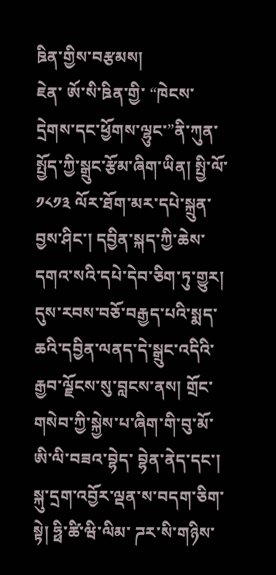ཋིན་གྱིས་བརྩམས།
ཇེན་ ཨོ་སི་ཋིན་གྱི་ “ཁེངས་དྲེགས་དང་ཕྱོགས་ལྷུང་”ནི་ཀུན་སྤྱོད་ཀྱི་སྒྲུང་རྩོམ་ཞིག་ཡིན། སྤྱི་ལོ་ ༡༨༡༣ ལོར་ཐོག་མར་དཔེ་སྐྲུན་བྱས་ཤིང་། དབྱིན་སྐད་ཀྱི་ཆེས་དགའ་སའི་དཔེ་དེབ་ཅིག་ཏུ་གྱུར།
དུས་རབས་བཅོ་བརྒྱད་པའི་སྨད་ཆའི་དབྱིན་ལནད་དེ་སྒྲུང་འདིའི་རྒྱབ་ལྗོངས་སུ་བླངས་ནས། གྲོང་གསེབ་ཀྱི་སྐྱེས་པ་ཞིག་གི་བུ་མོ་ཨི་ལི་བཟའ་བྷེད་ བྷེན་ནེད་དང་། སྐུ་དྲག་འབྱོར་ལྡན་ས་བདག་ཅིག་སྟེ། ཧྥི་ཚི་ཝི་ལིམ་ ཌར་སི་གཉིས་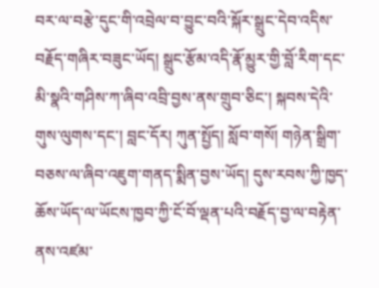བར་ལ་བརྩེ་དུང་གི་འབྲེལ་བ་བྱུང་བའི་སྐོར་སྒྲུང་དེབ་འདིས་བརྗོད་གཞིར་བཟུང་ཡོད། སྒྲུང་རྩོམ་འདི་རྣོ་མྱུར་གྱི་བློ་རིག་དང་མི་སྣའི་གཤིས་ཀ་ཞིབ་འབྲི་བྱས་ནས་གྲུབ་ཅིང་། སྐབས་དེའི་གུས་ལུགས་དང་། བླང་དོར། ཀུན་སྤྱོད། སློབ་གསོ། གཉེན་སྒྲིག་བཅས་ལ་ཞིབ་འཇུག་གནད་སྨིན་བྱས་ཡོད། དུས་རབས་ཀྱི་ཁྱད་ཆོས་ཡོད་ལ་ཡོངས་ཁྱབ་ཀྱི་ངོ་བོ་ལྡན་པའི་བརྗོད་བྱ་ལ་བརྟེན་ནས་འཛམ་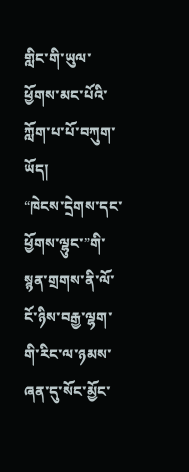གླིང་གི་ཡུལ་ཕྱོགས་མང་པོའི་ཀློག་པ་པོ་བཀུག་ཡོད།
“ཁེངས་དྲེགས་དང་ཕྱོགས་ལྷུང་”གི་སྙན་གྲགས་ནི་ལོ་ངོ་ཉིས་བརྒྱ་ལྷག་གི་རིང་ལ་ཉམས་ཞན་དུ་སོང་མྱོང་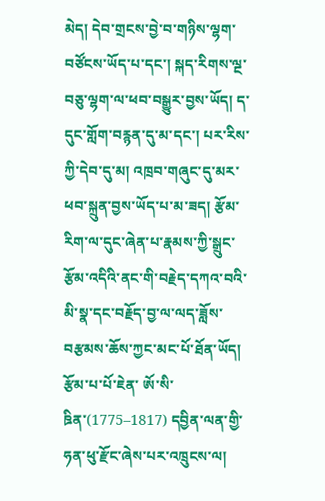མེད། དེབ་གྲངས་བྱེ་བ་གཉིས་ལྷག་བཙོངས་ཡོད་པ་དང་། སྐད་རིགས་ལྔ་བཅུ་ལྷག་ལ་ཕབ་བསྒྱུར་བྱས་ཡོད། ད་དུང་གློག་བརྙན་དུ་མ་དང་། པར་རིས་ཀྱི་དེབ་དུ་མ། འཁྲབ་གཞུང་དུ་མར་ཕབ་སྐྲུན་བྱས་ཡོད་པ་མ་ཟད། རྩོམ་རིག་ལ་དུང་ཞེན་པ་རྣམས་ཀྱི་སྒྲུང་རྩོམ་འདིའི་ནང་གི་བརྗེད་དཀའ་བའི་མི་སྣ་དང་བརྗོད་བྱ་ལ་ལད་ཟློས་བརྩམས་ཆོས་ཀྱང་མང་པོ་ཐོན་ཡོད།
རྩོམ་པ་པོ་ཇེན་ ཨོ་སི་ཋིན་(1775–1817) དབྱིན་ལན་གྱི་ཧན་ཕུ་རྫོང་ཞེས་པར་འཁྲུངས་ལ།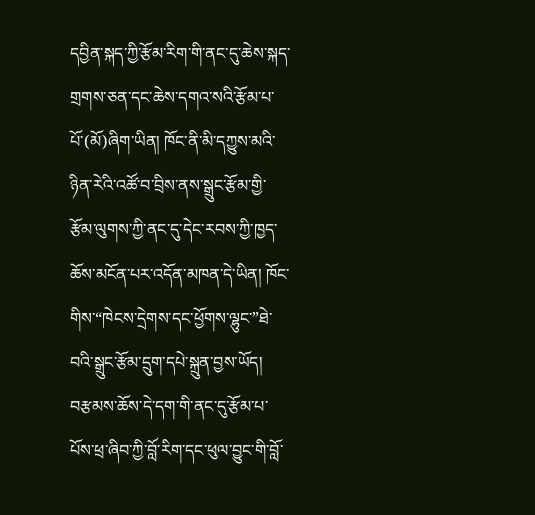དབྱིན་སྐད་ཀྱི་རྩོམ་རིག་གི་ནང་དུ་ཆེས་སྐད་གྲགས་ཅན་དང་ཆེས་དགའ་སའི་རྩོམ་པ་པོ་(མོ)ཞིག་ཡིན། ཁོང་ནི་མི་དཀྱུས་མའི་ཉིན་རེའི་འཚོ་བ་བྲིས་ནས་སྒྲུང་རྩོམ་གྱི་རྩོམ་ལུགས་ཀྱི་ནང་དུ་དེང་རབས་ཀྱི་ཁྱད་ཆོས་མངོན་པར་འདོན་མཁན་དེ་ཡིན། ཁོང་གིས་“ཁེངས་དྲེགས་དང་ཕྱོགས་ལྷུང་”ཐེ་བའི་སྒྲུང་རྩོམ་དྲུག་དཔེ་སྐྲུན་བྱས་ཡོད། བརྩམས་ཆོས་དེ་དག་གི་ནང་དུ་རྩོམ་པ་པོས་ཕྲ་ཞིབ་ཀྱི་བློ་རིག་དང་ཕུལ་བྱུང་གི་བློ་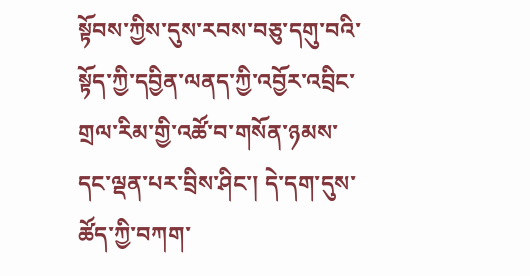སྟོབས་ཀྱིས་དུས་རབས་བཅུ་དགུ་བའི་སྟོད་ཀྱི་དབྱིན་ལནད་ཀྱི་འབྱོར་འབྲིང་གྲལ་རིམ་གྱི་འཚོ་བ་གསོན་ཉམས་དང་ལྡན་པར་བྲིས་ཤིང་། དེ་དག་དུས་ཚོད་ཀྱི་བཀག་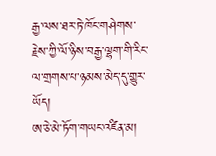རྒྱ་ལས་ཐར་ཏེ་ཁོང་གཤེགས་རྗེས་ཀྱི་ལོ་ཉིས་བརྒྱ་ལྷག་གི་རིང་ལ་གྲགས་པ་ཉམས་མེད་དུ་གྱུར་ཡོད།
ཨ་ཅེ་མེ་ཏོག་གཡང་འཛིན་མ།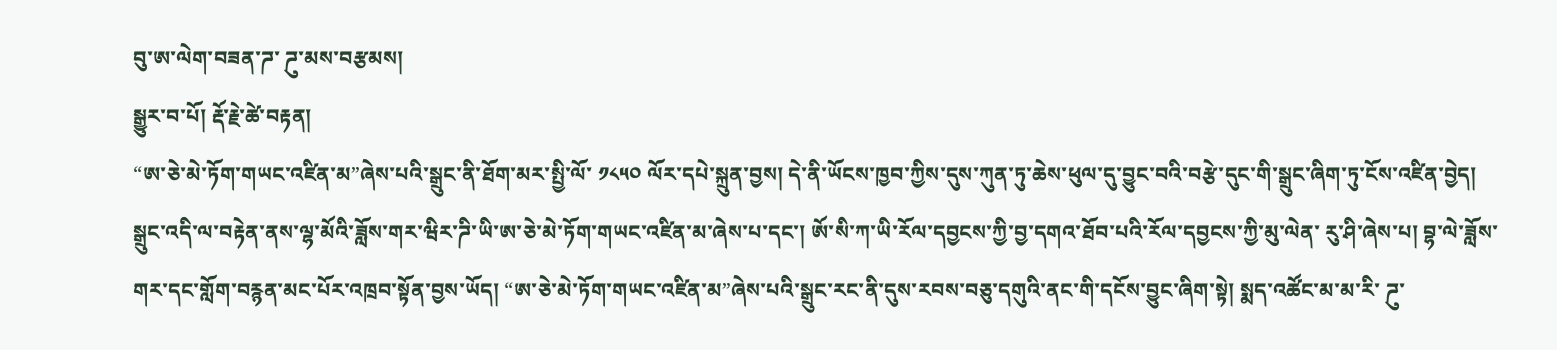བུ་ཨ་ལེག་བཟན་ཌ་ ཌུ་མས་བརྩམས།
སྒྱུར་བ་པོ། རྡོ་རྗེ་ཚེ་བརྟན།
“ཨ་ཅེ་མེ་ཏོག་གཡང་འཛིན་མ”ཞེས་པའི་སྒྲུང་ནི་ཐོག་མར་སྤྱི་ལོ་ ༡༨༥༠ ལོར་དཔེ་སྐྲུན་བྱས། དེ་ནི་ཡོངས་ཁྱབ་ཀྱིས་དུས་ཀུན་ཏུ་ཆེས་ཕུལ་དུ་བྱུང་བའི་བརྩེ་དུང་གི་སྒྲུང་ཞིག་ཏུ་ངོས་འཛིན་བྱེད། སྒྲུང་འདི་ལ་བརྟེན་ནས་ལྷ་མོའི་ཟློས་གར་ཝིར་ཌི་ཡི་ཨ་ཅེ་མེ་ཏོག་གཡང་འཛིན་མ་ཞེས་པ་དང་། ཨོ་སི་ཀ་ཡི་རོལ་དབྱངས་ཀྱི་བྱ་དགའ་ཐོབ་པའི་རོལ་དབྱངས་ཀྱི་མུ་ལེན་ རུ་ཤི་ཞེས་པ། བྷ་ལེ་ཟློས་གར་དང་གློག་བརྙན་མང་པོར་འཁྲབ་སྟོན་བྱས་ཡོད། “ཨ་ཅེ་མེ་ཏོག་གཡང་འཛིན་མ”ཞེས་པའི་སྒྲུང་རང་ནི་དུས་རབས་བཅུ་དགུའི་ནང་གི་དངོས་བྱུང་ཞིག་སྟེ། སྨད་འཚོང་མ་མ་རི་ ཌུ་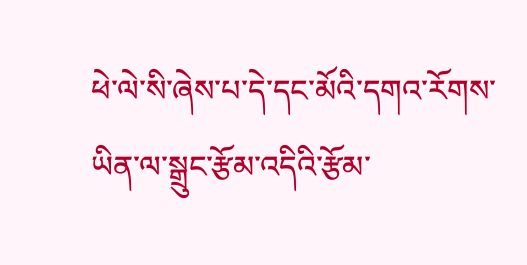ཕེ་ལེ་སི་ཞེས་པ་དེ་དང་མོའི་དགའ་རོགས་ཡིན་ལ་སྒྲུང་རྩོམ་འདིའི་རྩོམ་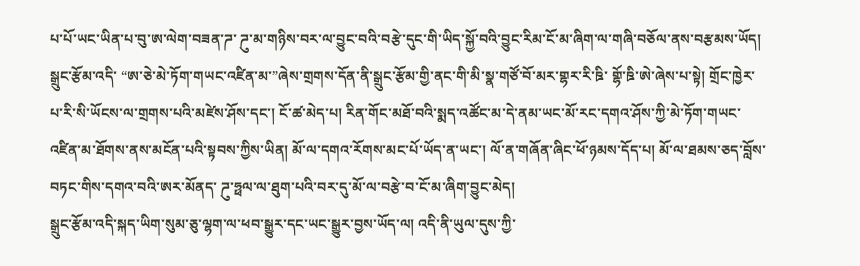པ་པོ་ཡང་ཡིན་པ་བུ་ཨ་ལེག་བཟན་ཌ་ ཌུ་མ་གཉིས་བར་ལ་བྱུང་བའི་བརྩེ་དུང་གི་ཡིད་སྐྱོ་བའི་བྱུང་རིམ་ངོ་མ་ཞིག་ལ་གཞི་བཅོལ་ནས་བརྩམས་ཡོད།
སྒྲུང་རྩོམ་འདི་ “ཨ་ཅེ་མེ་ཏོག་གཡང་འཛིན་མ་”ཞེས་གྲགས་དོན་ནི་སྒྲུང་རྩོམ་གྱི་ནང་གི་མི་སྣ་གཙོ་བོ་མར་གྷར་རི་ཋི་ གྷོ་ཋི་ཨེ་ཞེས་པ་སྟེ། གྲོང་ཁྱེར་པ་རི་སི་ཡོངས་ལ་གྲགས་པའི་མཛེས་ཤོས་དང་། ངོ་ཚ་མེད་པ། རིན་གོང་མཐོ་བའི་སྨད་འཚོང་མ་དེ་ནམ་ཡང་མོ་རང་དགའ་ཤོས་ཀྱི་མེ་ཏོག་གཡང་འཛིན་མ་ཐོགས་ནས་མངོན་པའི་སྟབས་ཀྱིས་ཡིན། མོ་ལ་དགའ་རོགས་མང་པོ་ཡོད་ན་ཡང་། ལོ་ན་གཞོན་ཞིང་ཕོ་ཉམས་དོད་པ། མོ་ལ་ཐམས་ཅད་བློས་བཏང་གིས་དགའ་བའི་ཨར་མོནད་ ཌུ་ཧྥལ་ལ་ཐུག་པའི་བར་དུ་མོ་ལ་བརྩེ་བ་ངོ་མ་ཞིག་བྱུང་མེད།
སྒྲུང་རྩོམ་འདི་སྐད་ཡིག་སུམ་ཅུ་ལྷག་ལ་ཕབ་སྒྱུར་དང་ཡང་སྒྱུར་བྱས་ཡོད་ལ། འདི་ནི་ཡུལ་དུས་ཀྱི་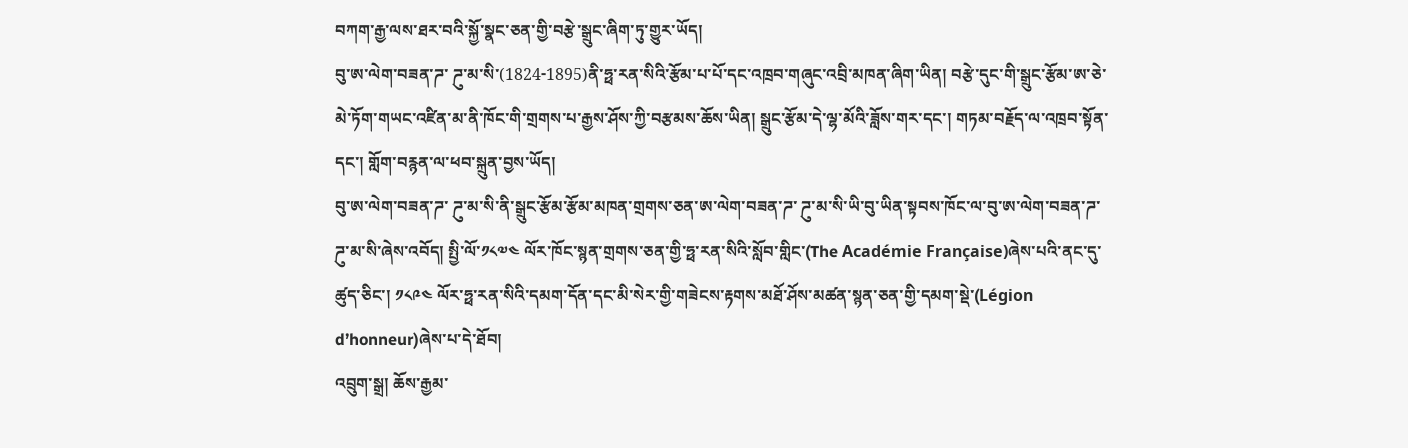བཀག་རྒྱ་ལས་ཐར་བའི་སྐྱོ་སྣང་ཅན་གྱི་བརྩེ་སྒྲུང་ཞིག་ཏུ་གྱུར་ཡོད།
བུ་ཨ་ལེག་བཟན་ཌ་ ཌུ་མ་སི་(1824-1895)ནི་ཧྥ་རན་སིའི་རྩོམ་པ་པོ་དང་འཁྲབ་གཞུང་འབྲི་མཁན་ཞིག་ཡིན། བརྩེ་དུང་གི་སྒྲུང་རྩོམ་ཨ་ཅེ་མེ་ཏོག་གཡང་འཛིན་མ་ནི་ཁོང་གི་གྲགས་པ་རྒྱས་ཤོས་ཀྱི་བརྩམས་ཆོས་ཡིན། སྒྲུང་རྩོམ་དེ་ལྷ་མོའི་ཟློས་གར་དང་། གཏམ་བརྗོད་ལ་འཁྲབ་སྟོན་དང་། གློག་བརྙན་ལ་ཕབ་སྐྲུན་བྱས་ཡོད།
བུ་ཨ་ལེག་བཟན་ཌ་ ཌུ་མ་སི་ནི་སྒྲུང་རྩོམ་རྩོམ་མཁན་གྲགས་ཅན་ཨ་ལེག་བཟན་ཌ་ ཌུ་མ་སི་ཡི་བུ་ཡིན་སྟབས་ཁོང་ལ་བུ་ཨ་ལེག་བཟན་ཌ་ ཌུ་མ་སི་ཞེས་འབོད། སྤྱི་ལོ་༡༨༧༤ ལོར་ཁོང་སྙན་གྲགས་ཅན་གྱི་ཧྥ་རན་སིའི་སློབ་གླིང་(The Académie Française)ཞེས་པའི་ནང་དུ་ཚུད་ཅིང་། ༡༨༩༤ ལོར་ཧྥ་རན་སིའི་དམག་དོན་དང་མི་སེར་གྱི་གཟེངས་རྟགས་མཐོ་ཤོས་མཚན་སྙན་ཅན་གྱི་དམག་སྡེ་(Légion d’honneur)ཞེས་པ་དེ་ཐོབ།
འབྲུག་སྒྲ། ཆོས་རྒྱམ་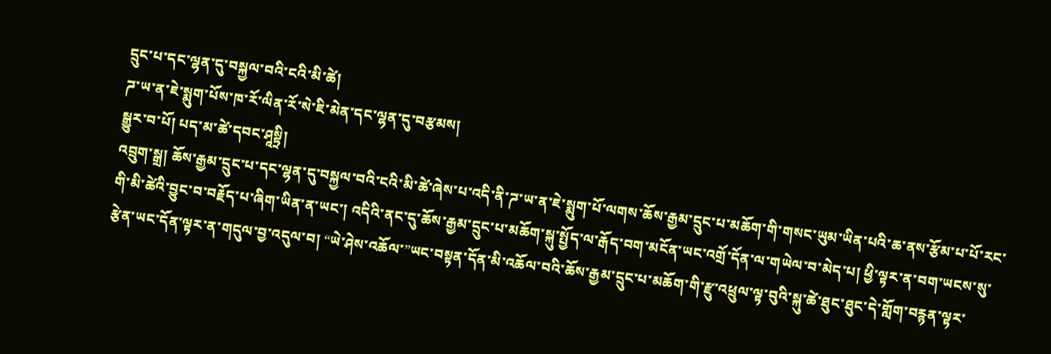དྲུང་པ་དང་ལྷན་དུ་བསྐྱལ་བའི་ངའི་མི་ཚེ།
ཌ་ཡ་ན་ཇེ་སྨུག་པོས་ཁ་རོ་ལིན་རོ་སེ་ཇི་མེན་དང་ལྷན་དུ་བརྩམས།
སྒྱུར་བ་པོ། པད་མ་ཚེ་དབང་ཤཱསྟྲི།
འབྲུག་སྒྲ། ཆོས་རྒྱམ་དྲུང་པ་དང་ལྷན་དུ་བསྐྱལ་བའི་ངའི་མི་ཚེ་ཞེས་པ་འདི་ནི་ཌ་ཡ་ན་ཇེ་སྨུག་པོ་ལགས་ཆོས་རྒྱམ་དྲུང་པ་མཆོག་གི་གསང་ཡུམ་ཡིན་པའི་ཆ་ནས་རྩོམ་པ་པོ་རང་གི་མི་ཚེའི་བྱུང་བ་བརྗོད་པ་ཞིག་ཡིན་ན་ཡང་། འདིའི་ནང་དུ་ཆོས་རྒྱམ་དྲུང་པ་མཆོག་སྐུ་སྤྱོད་ལ་རྒོད་བག་མངོན་ཡང་འགྲོ་དོན་ལ་གཡེལ་བ་མེད་པ། ཕྱི་ལྟར་ན་བག་ཡངས་སུ་རྩེན་ཡང་དོན་ལྟར་ན་གདུལ་བྱ་འདུལ་བ། “ཡེ་ཤེས་འཆོལ་”ཡང་བསྟན་དོན་མི་འཆོལ་བའི་ཆོས་རྒྱམ་དྲུང་པ་མཆོག་གི་རྫུ་འཕྲུལ་ལྟ་བུའི་སྐུ་ཚེ་ཐུང་ཐུང་དེ་གློག་བརྙན་ལྟར་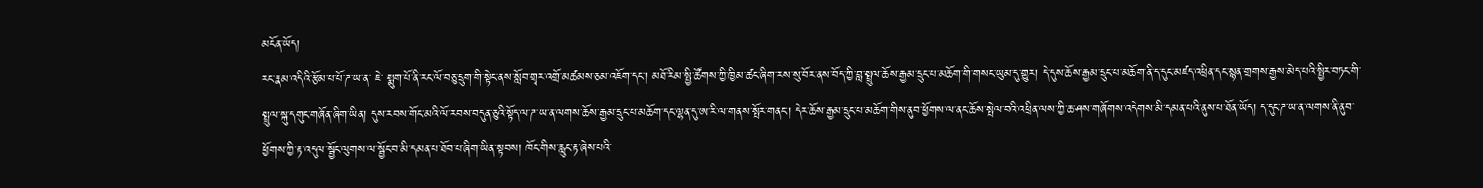མངོན་ཡོད།
རང་རྣམ་འདིའི་རྩོམ་པ་པོ་ཌ་ཡ་ན་ ཇེ་ སྨུག་པོ་ནི་རང་ལོ་བཅུ་དྲུག་གི་སྟེང་ནས་སློབ་གྲྭར་འགྲོ་མཚམས་ཅམ་འཇོག་དང་། མཐོ་རིམ་སྤྱི་ཚོགས་ཀྱི་ཁྱིམ་ཚང་ཞིག་རས་སུ་བོར་ནས་བོད་ཀྱི་བླ་སྤྲུལ་ཆོས་རྒྱམ་དྲུང་པ་མཆོག་གི་གསང་ཡུམ་དུ་གྱུར། དེ་དུས་ཆོས་རྒྱམ་དྲུང་པ་མཆོག་ནི་ད་དུང་མཛད་འཕྲིན་དང་སྙན་གྲགས་རྒྱས་མེད་པའི་སྤྱིར་བཏང་གི་སྤྲུལ་སྐུ་དགུང་གཞོན་ཞིག་ཡིན། དུས་རབས་གོང་མའི་ལོ་རབས་བདུན་ཅུའི་སྟོད་ལ་ཌ་ཡ་ན་ལགས་ཆོས་རྒྱམ་དྲུང་པ་མཆོག་དང་ལྷན་དུ་ཨ་རི་ལ་གནས་སྤོར་གནང་། དེར་ཆོས་རྒྱམ་དྲུང་པ་མཆོག་གིས་ནུབ་ཕྱོགས་ལ་ནང་ཆོས་སྤེལ་བའི་འཕྲིན་ལས་ཀྱི་ཆ་ཤས་གཞོགས་འདེགས་མི་དམན་པའི་ནུས་པ་ཐོན་ཡོད། ད་དུང་ཌ་ཡ་ན་ལགས་ནི་ནུབ་ཕྱོགས་ཀྱི་རྟ་འདུལ་སྦྱོང་ལུགས་ལ་སྦྱོང་བ་མི་དམན་པ་ཐོབ་པ་ཞིག་ཡིན་སྟབས། ཁོང་གིས་རླུང་རྟ་ཞེས་པའི་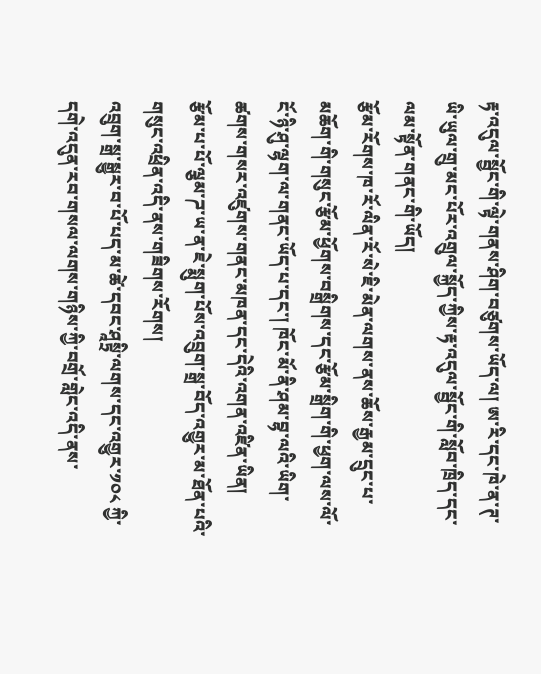རྟ་འདུལ་སྦྱོང་གི་ལྟེ་གནས་ཤིག་བཙུགས་ཡོད་ལ། ཨ་རི་དང་ཁེ་ན་ཊ་ཡི་ཡུལ་གྲུ་མང་པོར་འགྲུལ་སྐྱོད་ཀྱིས་རྟ་འདུལ་སྦྱོང་གི་སློབ་ཁྲིད་དང་ལམ་སྟོན་གནང་གི་ཡོད།
རྩོམ་རོགས་ཁ་རོ་ལིན་རོ་སེ་ཇི་མེན་ལགས་ནས་ཆོས་རྒྱམ་དྲུང་པ་མཆོག་གི་གསུང་རྩོམ་ཕྱོགས་བསྒྲིགས་དང་རྩོམ་སྒྲིག་གི་ཕྱག་ལས་ལོ་ངོ་ཉི་ཤུ་ལྷག་ལ་གནང་ཡོད་པ་དང་། ཁོང་མོ་ནི་ཤམ་བྷ་ལའི་ཡིག་ཚགས་གསར་འཛུགས་གནང་མཁན་དང་དེའི་འགན་འཛིན་ཡིན།
རྩོམ་པ་པོ་ལྕམ་ཌ་ཡ་ན་ཇེ་སྨུག་པོས་འབྲུག་སྒྲ་བོད་འགྱུར་མ་ཐོན་པའི་གསུང་འཕྲིན་འདི་ནས་གཟིགས་རོགས།
འབྲུག་སྒྲ་སྒྱུར་བ་པོ་པད་མ་ཚེ་དབང་ཤཱསྟྲི་ལགས་དང་འགྱུར་༡༠༨ ཀྱི་དགེ་འདུན་རབ་གསལ་ལགས་གཉིས་ཀྱི་བགྲོ་གླེང་འདི་ནས་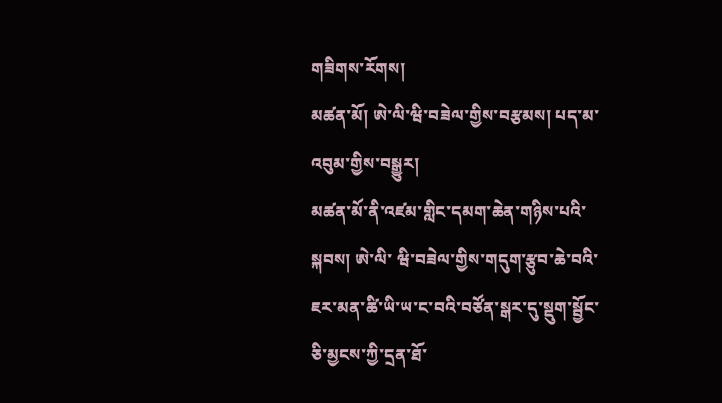གཟིགས་རོགས།
མཚན་མོ། ཨེ་ལི་ཝི་བཟེལ་གྱིས་བརྩམས། པད་མ་འབུམ་གྱིས་བསྒྱུར།
མཚན་མོ་ནི་འཛམ་གླིང་དམག་ཆེན་གཉིས་པའི་སྐབས། ཨེ་ལི་ ཝི་བཟེལ་གྱིས་གདུག་རྩུབ་ཆེ་བའི་ཇར་མན་ཚི་ཡི་ཡ་ང་བའི་བཙོན་སྒར་དུ་སྡུག་སྦྱོང་ཅི་མྱངས་ཀྱི་དྲན་ཐོ་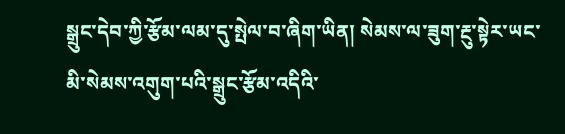སྒྲུང་དེབ་ཀྱི་རྩོམ་ལམ་དུ་སྤེལ་བ་ཞིག་ཡིན། སེམས་ལ་ཟུག་རྔུ་སྟེར་ཡང་མི་སེམས་འགུག་པའི་སྒྲུང་རྩོམ་འདིའི་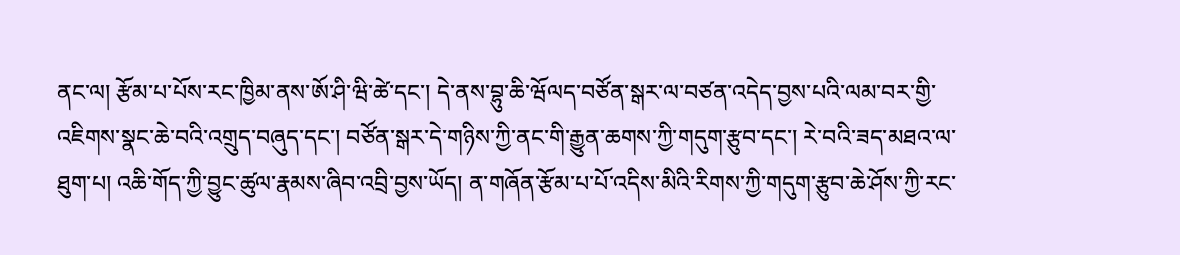ནང་ལ། རྩོམ་པ་པོས་རང་ཁྱིམ་ནས་ཨོ་ཤི་ཝི་ཚེ་དང་། དེ་ནས་བྷུ་ཆི་ཝོལད་བཙོན་སྒར་ལ་བཙན་འདེད་བྱས་པའི་ལམ་བར་གྱི་འཇིགས་སྣང་ཆེ་བའི་འགྲུད་བཞུད་དང་། བཙོན་སྒར་དེ་གཉིས་ཀྱི་ནང་གི་རྒྱུན་ཆགས་ཀྱི་གདུག་རྩུབ་དང་། རེ་བའི་ཟད་མཐའ་ལ་ཐུག་པ། འཆི་གོད་ཀྱི་བྱུང་ཚུལ་རྣམས་ཞིབ་འབྲི་བྱས་ཡོད། ན་གཞོན་རྩོམ་པ་པོ་འདིས་མིའི་རིགས་ཀྱི་གདུག་རྩུབ་ཆེ་ཤོས་ཀྱི་རང་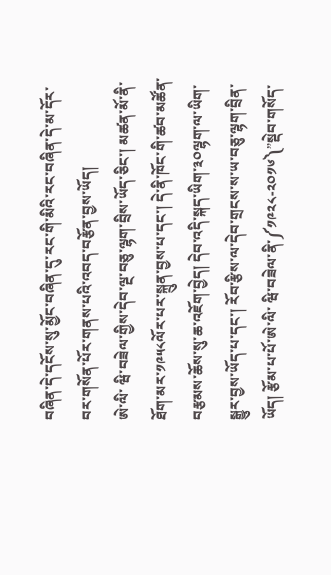བཞིན་དེ་དངོས་སུ་མྱོང་བཞིན་དུ་རང་གི་མིའི་རང་བཞིན་དེ་མ་དོར་བར་གསོན་པོར་གནས་པའི་འབད་བརྩོན་བྱས་ཡོད།
ཨེ་ལི་ ཝི་བཟེལ་གྱིས་དེབ་ལྔ་བཅུ་ལྷག་བྲིས་ཡོད་ཅིང་། མཚན་མོ་ནི་ཐོག་མར་༡༩༥༨ལོར་པར་སྐྲུན་བྱས་པ་དང་། དེ་ནི་ཁོང་གི་ཚབ་མཚོན་བརྩམས་ཆོས་སུ་ཆ་འཇོག་བྱེད། དེབ་འདི་སྐད་ཡིག་༣༠ལྷག་ལ་ཡིག་སྒྱུར་བྱས་ཡོད་པ་དང་། རོབ་རྩིས་ལ་དེབ་གྲངས་ས་ཡ་བཅུ་ལྷག་བྲིན་ཡོད། རྩོམ་པ་པོ་ཨེ་ལི་ ཝི་བཟེལ་ནི་༼༡༩༢༨-༢༠༡༦༽”སྡེབ་གསོད་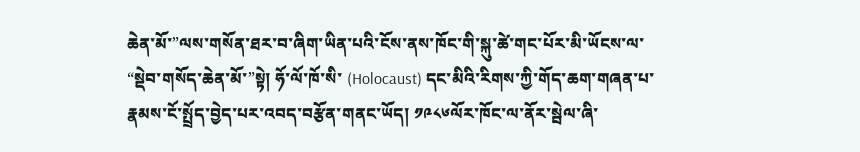ཆེན་མོ་”ལས་གསོན་ཐར་བ་ཞིག་ཡིན་པའི་ངོས་ནས་ཁོང་གི་སྐུ་ཚེ་གང་པོར་མི་ཡོངས་ལ་ “སྡེབ་གསོད་ཆེན་མོ་”སྟེ། ཧོ་ལོ་ཁོ་སི་ (Holocaust) དང་མིའི་རིགས་ཀྱི་གོད་ཆག་གཞན་པ་རྣམས་ངོ་སྤྲོད་བྱེད་པར་འབད་བརྩོན་གནང་ཡོད། ༡༩༨༦ལོར་ཁོང་ལ་ནོར་སྦེལ་ཞི་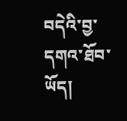བདེའི་བྱ་དགའ་ཐོབ་ཡོད།